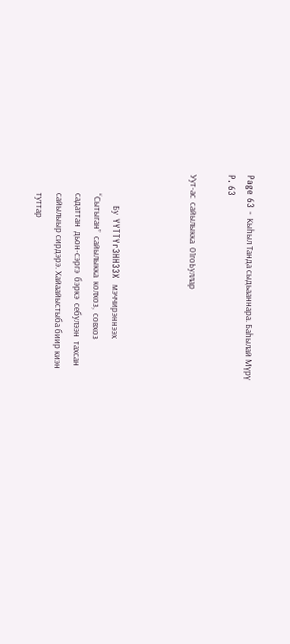Page 63 - Кыһыл Танда сыдьааннара. Баһылай Мүрү
P. 63

Уут-ас  сайылыкка  01гоЬуллар



                Бу  YYTTYr3HH33X  мэччирэннээх
          “Сытыган”  сайылыкка  колхоз,  совхоз
          садаттан  дьон-сэргэ  бэркэ  себулээн  тахсан
          сайылыыр сирдэрэ. Хайаайыстыба биир киэн
          туттар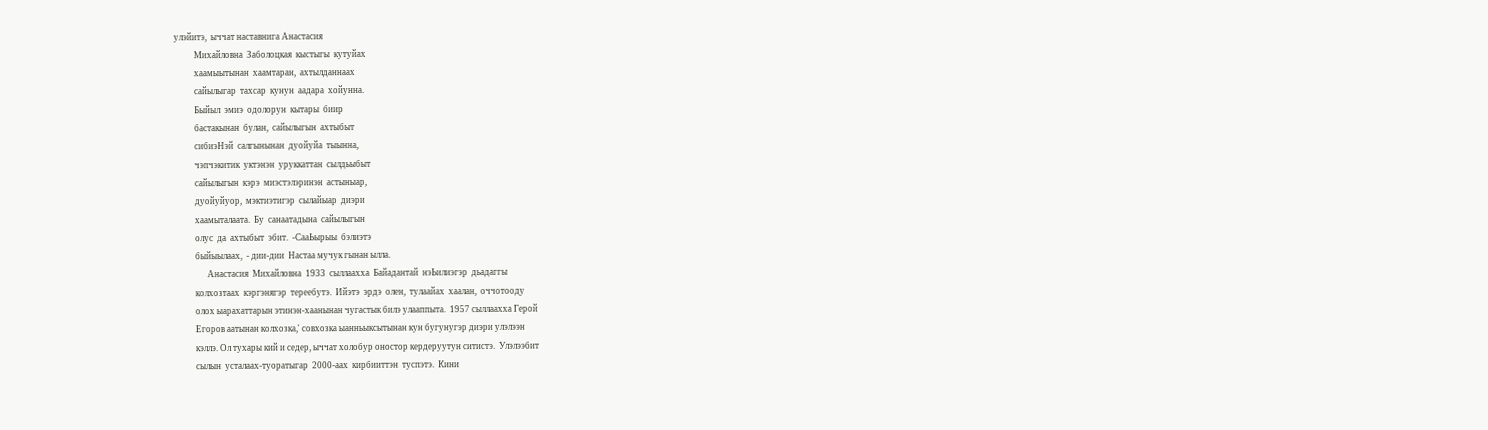улэйитэ,  ыччат наставнига Анастасия
          Михайловна  Заболоцкая  кыстыгы  кутуйах
          хаамыытынан  хаамтаран,  ахтылданнаах
          сайылыгар  тахсар  кунун  аадара  хойунна.
          Быйыл  эмиэ  одолорун  кытары  биир
          бастакынан  булан,  сайылыгын  ахтыбыт
          сибиэНэй  салгынынан  дуойуйа  тыынна,
          чэпчэкитик  уктэнэн  уруккаттан  сылдьыбыт
          сайылыгын  кэрэ  миэстэлэринэн  астыныар,
          дуойуйуор,  мэктиэтигэр  сылайыар  диэри
          хаамыталаата.  Бу  санаатадына  сайылыгын
          олус  да  ахтыбыт  эбит.  -СааЬырыы  бэлиэтэ
          быйыылаах,  - дии-дии  Настаа мучук гынан ылла.
                Анастасия  Михайловна  1933  сыллаахха  Байадантай  нэЬилиэгэр  дьадаггы
          колхозтаах  кэргэнягэр  тереебутэ.  Ийэтэ  эрдэ  олен,  тулаайах  хаалан,  оччотооду
          олох ыарахаттарын этинэн-хаанынан чугастык билэ улааппыта.  1957 сыллаахха Герой
          Егоров аатынан колхозка,' совхозка ыанньыксытынан кун бугунугэр диэри улэлээн
          кэллэ. Ол тухары кий и седер, ыччат холобур оностор кердеруутун ситистэ.  Улэлээбит
          сылын  усталаах-туоратыгар  2000-аах  кирбииттэн  туспэтэ.  Кини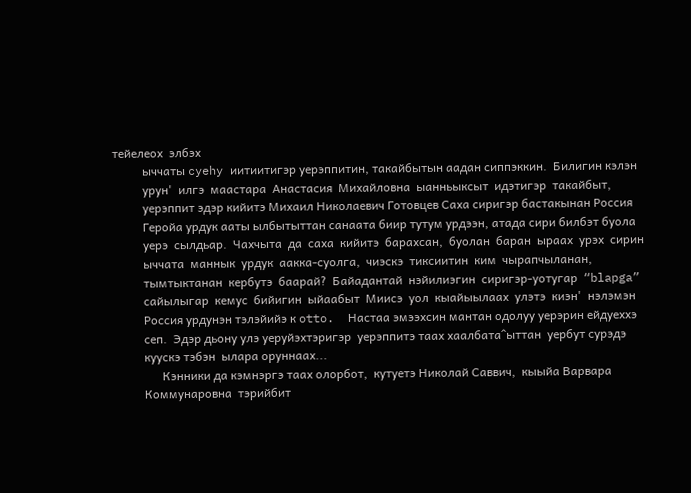тейелеох  элбэх
          ыччаты cyehy иитиитигэр уерэппитин, такайбытын аадан сиппэккин.  Билигин кэлэн
          урун'  илгэ  маастара  Анастасия  Михайловна  ыанньыксыт  идэтигэр  такайбыт,
          уерэппит эдэр кийитэ Михаил Николаевич Готовцев Саха сиригэр бастакынан Россия
          Геройа урдук ааты ылбытыттан санаата биир тутум урдээн, атада сири билбэт буола
          уерэ  сылдьар.  Чахчыта  да  саха  кийитэ  барахсан,  буолан  баран  ыраах  урэх  сирин
          ыччата  маннык  урдук  аакка-суолга,  чиэскэ  тиксиитин  ким  чырапчыланан,
          тымтыктанан  кербутэ  баарай?  Байадантай  нэйилиэгин  сиригэр-уотугар  “blapga”
          сайылыгар  кемус  бийигин  ыйаабыт  Миисэ  уол  кыайыылаах  улэтэ  киэн'  нэлэмэн
          Россия урдунэн тэлэйийэ к otto.  Настаа эмээхсин мантан одолуу уерэрин ейдуеххэ
          сеп.  Эдэр дьону улэ уеруйэхтэригэр  уерэппитэ таах хаалбата^ыттан  уербут сурэдэ
          куускэ тэбэн  ылара оруннаах...
                Кэнники да кэмнэргэ таах олорбот,  кутуетэ Николай Саввич,  кыыйа Варвара
          Коммунаровна  тэрийбит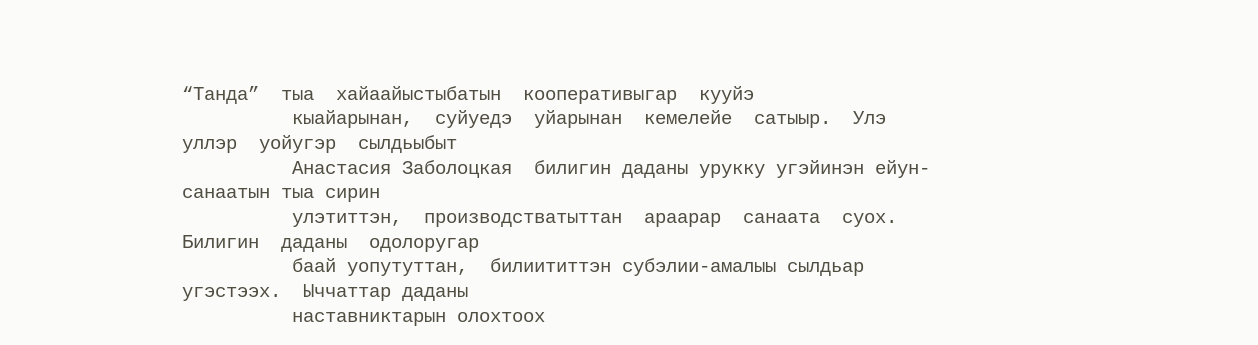“Танда”  тыа  хайаайыстыбатын  кооперативыгар  кууйэ
          кыайарынан,  суйуедэ  уйарынан  кемелейе  сатыыр.  Улэ  уллэр  уойугэр  сылдьыбыт
          Анастасия Заболоцкая  билигин даданы урукку угэйинэн ейун-санаатын тыа сирин
          улэтиттэн,  производстватыттан  араарар  санаата  суох.  Билигин  даданы  одолоругар
          баай уопутуттан,  билиититтэн субэлии-амалыы сылдьар угэстээх.  Ыччаттар даданы
          наставниктарын олохтоох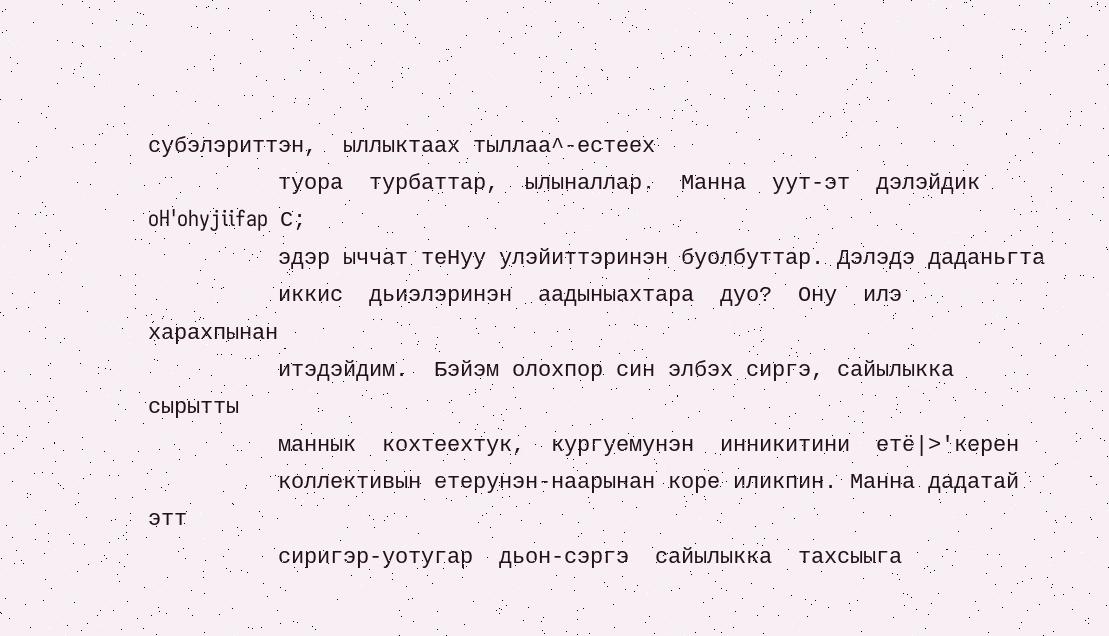субэлэриттэн,  ыллыктаах тыллаа^-естеех
          туора  турбаттар,  ылыналлар.  Манна  уут-эт  дэлэйдик  oH'ohyjiifap  С;
          эдэр ыччат теНуу улэйиттэринэн буолбуттар. Дэлэдэ даданьгта
          иккис  дьиэлэринэн  аадыныахтара  дуо?  Ону  илэ  харахпынан
          итэдэйдим.  Бэйэм олохпор син элбэх сиргэ, сайылыкка сырытты
          маннык  кохтеехтук,  кургуемунэн  инникитини  етё|>'керен
          коллективын етерунэн-наарынан коре иликпин. Манна дадатай этт
          сиригэр-уотугар  дьон-сэргэ  сайылыкка  тахсыыга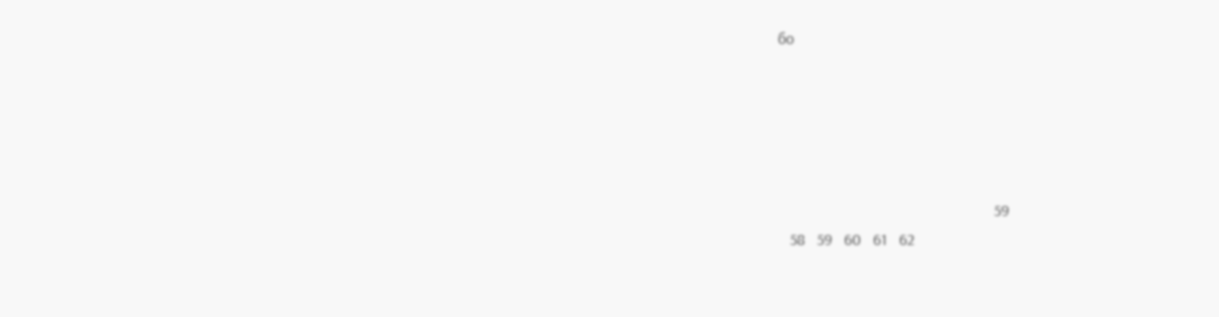бо





                                                      59
   58   59   60   61   62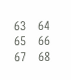63   64   65   66   67   68